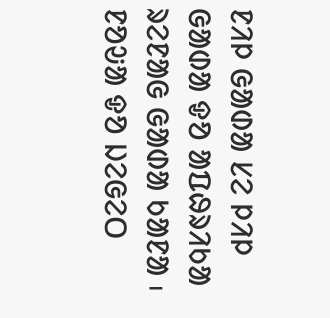ᱱᱤᱞ ᱜᱟᱰᱟ ᱥᱮ ᱞᱤᱞ ᱜᱟᱰᱟ ᱫᱚ ᱟᱯᱷᱨᱤᱠᱟ ᱨᱮᱱᱟᱜ ᱜᱟᱰᱟ ᱠᱟᱱᱟ ᱾ ᱱᱚᱶᱟ ᱫᱚ ᱡᱮᱜᱮᱛ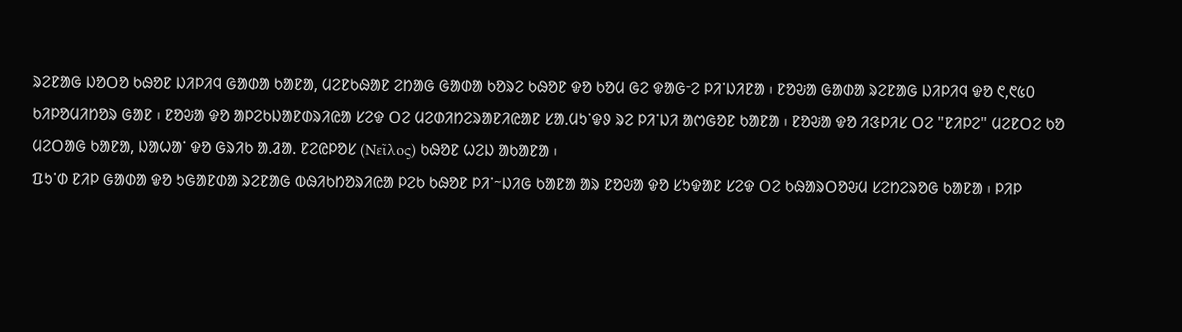ᱨᱮᱱᱟᱜ ᱡᱚᱛᱚ ᱠᱷᱚᱱ ᱡᱤᱞᱤᱧ ᱜᱟᱰᱟ ᱠᱟᱱᱟ, ᱢᱮᱱᱠᱷᱟᱱ ᱮᱴᱟᱜ ᱜᱟᱰᱟ ᱠᱚᱨᱮ ᱠᱷᱚᱱ ᱫᱚ ᱠᱚᱢ ᱜᱮ ᱫᱟᱜᱼᱮ ᱞᱤᱸᱡᱤᱱᱟ ᱾ ᱱᱚᱶᱟ ᱜᱟᱰᱟ ᱨᱮᱱᱟᱜ ᱡᱤᱞᱤᱧ ᱫᱚ ᱖,᱖᱕᱐ ᱠᱤᱞᱚᱢᱤᱴᱚᱨ ᱜᱟᱱ ᱾ ᱱᱚᱶᱟ ᱫᱚ ᱟᱞᱮᱠᱡᱟᱱᱰᱨᱤᱭᱟ ᱥᱮᱫ ᱛᱮ ᱢᱮᱰᱤᱴᱮᱨᱟᱱᱤᱭᱟᱱ ᱥᱟᱹᱢᱩᱸᱫᱽ ᱨᱮ ᱞᱤᱸᱡᱤ ᱟᱬᱜᱚᱱ ᱠᱟᱱᱟ ᱾ ᱱᱚᱶᱟ ᱫᱚ ᱤᱝᱞᱤᱥ ᱛᱮ "ᱱᱤᱞᱮ" ᱢᱮᱱᱛᱮ ᱠᱚ ᱢᱮᱛᱟᱜ ᱠᱟᱱᱟ, ᱡᱟᱦᱟᱸ ᱫᱚ ᱜᱨᱤᱠ ᱟᱹᱲᱟᱹ ᱱᱮᱭᱞᱚᱥ (Νεῖλος) ᱠᱷᱚᱱ ᱦᱮᱡ ᱟᱠᱟᱱᱟ ᱾
ᱯᱩᱸᱰ ᱱᱤᱞ ᱜᱟᱰᱟ ᱫᱚ ᱩᱜᱟᱱᱰᱟ ᱨᱮᱱᱟᱜ ᱵᱷᱤᱠᱴᱚᱨᱤᱭᱟ ᱞᱮᱠ ᱠᱷᱚᱱ ᱞᱤᱸᱻᱡᱤᱜ ᱠᱟᱱᱟ ᱟᱨ ᱱᱚᱶᱟ ᱫᱚ ᱥᱩᱫᱟᱱ ᱥᱮᱫ ᱛᱮ ᱠᱷᱟᱨᱛᱚᱶᱢ ᱥᱮᱴᱮᱨᱚᱜ ᱠᱟᱱᱟ ᱾ ᱞᱤᱞ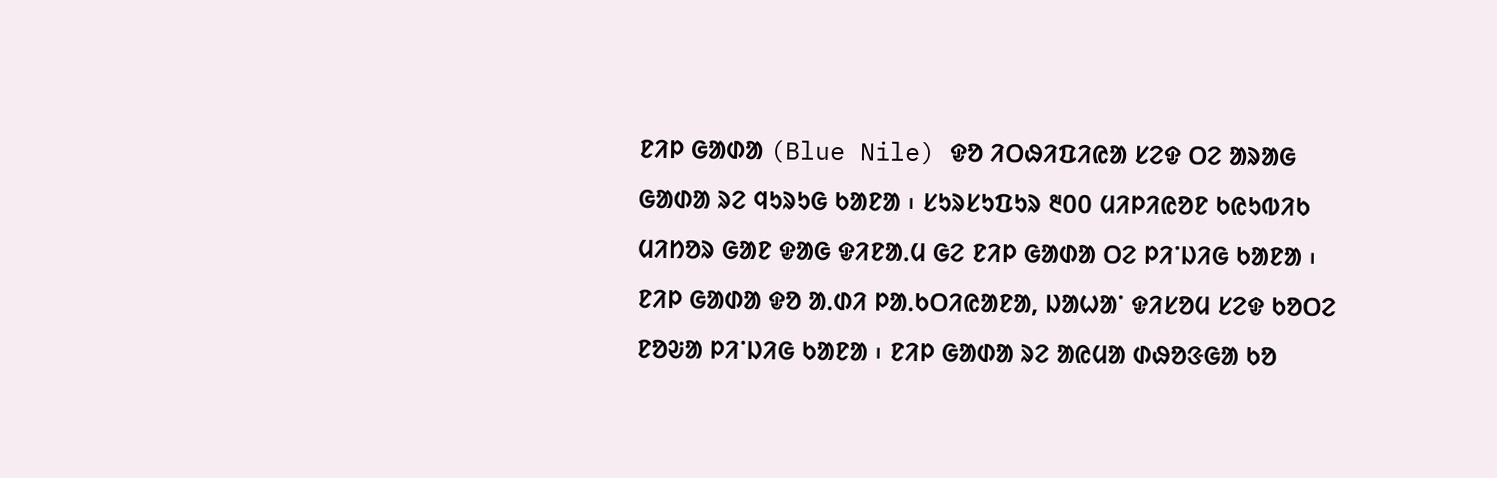ᱱᱤᱞ ᱜᱟᱰᱟ (Blue Nile) ᱫᱚ ᱤᱛᱷᱤᱯᱤᱭᱟ ᱥᱮᱫ ᱛᱮ ᱟᱨᱟᱜ ᱜᱟᱰᱟ ᱨᱮ ᱧᱩᱨᱩᱜ ᱠᱟᱱᱟ ᱾ ᱥᱩᱨᱥᱩᱯᱩᱨ ᱓᱐᱐ ᱢᱤᱞᱤᱭᱚᱱ ᱠᱭᱩᱵᱤᱠ ᱢᱤᱴᱚᱨ ᱜᱟᱱ ᱫᱟᱜ ᱫᱤᱱᱟᱹᱢ ᱜᱮ ᱱᱤᱞ ᱜᱟᱰᱟ ᱛᱮ ᱞᱤᱸᱡᱤᱜ ᱠᱟᱱᱟ ᱾
ᱱᱤᱞ ᱜᱟᱰᱟ ᱫᱚ ᱟᱹᱰᱤ ᱞᱟᱹᱠᱛᱤᱭᱟᱱᱟ, ᱡᱟᱦᱟᱸ ᱫᱤᱥᱚᱢ ᱥᱮᱫ ᱠᱚᱛᱮ ᱱᱚᱶᱟ ᱞᱤᱸᱡᱤᱜ ᱠᱟᱱᱟ ᱾ ᱱᱤᱞ ᱜᱟᱰᱟ ᱨᱮ ᱟᱭᱢᱟ ᱰᱷᱚᱝᱜᱟ ᱠᱚ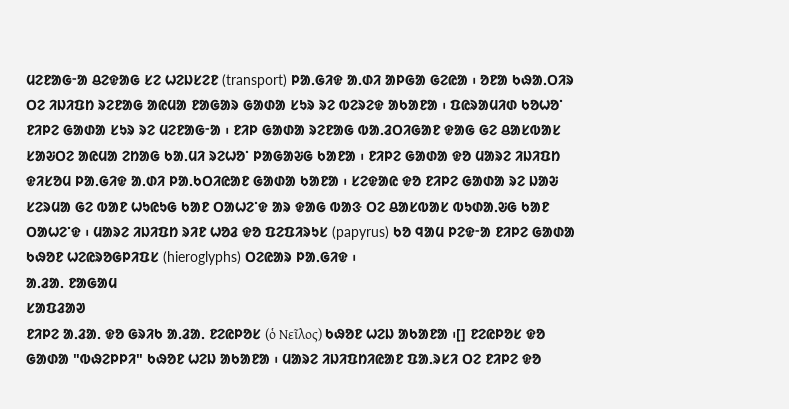ᱢᱮᱱᱟᱜᱼᱟ ᱪᱮᱫᱟᱜ ᱥᱮ ᱦᱮᱡᱥᱮᱱ (transport) ᱞᱟᱹᱜᱤᱫ ᱟᱹᱰᱤ ᱟᱞᱜᱟ ᱜᱮᱭᱟ ᱾ ᱚᱱᱟ ᱠᱷᱟᱹᱛᱤᱨ ᱛᱮ ᱤᱡᱤᱯᱴ ᱨᱮᱱᱟᱜ ᱟᱭᱢᱟ ᱱᱟᱜᱟᱨ ᱜᱟᱰᱟ ᱥᱩᱨ ᱨᱮ ᱵᱮᱨᱮᱫ ᱟᱠᱟᱱᱟ ᱾ ᱯᱭᱨᱟᱢᱤᱰ ᱠᱚᱦᱚᱸ ᱱᱤᱞᱮ ᱜᱟᱰᱟ ᱥᱩᱨ ᱨᱮ ᱢᱮᱱᱟᱜᱼᱟ ᱾ ᱱᱤᱞ ᱜᱟᱰᱟ ᱨᱮᱱᱟᱜ ᱵᱟᱹᱲᱛᱤᱜᱟᱱ ᱫᱟᱜ ᱜᱮ ᱪᱟᱥᱵᱟᱥ ᱥᱟᱶᱛᱮ ᱟᱭᱢᱟ ᱮᱴᱟᱜ ᱠᱟᱹᱢᱤ ᱨᱮᱦᱚᱸ ᱞᱟᱜᱟᱶᱜ ᱠᱟᱱᱟ ᱾ ᱱᱤᱞᱮ ᱜᱟᱰᱟ ᱫᱚ ᱢᱟᱨᱮ ᱤᱡᱤᱯᱴ ᱫᱤᱥᱚᱢ ᱞᱟᱹᱜᱤᱫ ᱟᱹᱰᱤ ᱞᱟᱹᱠᱛᱤᱭᱟᱱ ᱜᱟᱰᱟ ᱠᱟᱱᱟ ᱾ ᱥᱮᱫᱟᱭ ᱫᱚ ᱱᱤᱞᱮ ᱜᱟᱰᱟ ᱨᱮ ᱡᱟᱶ ᱥᱮᱨᱢᱟ ᱜᱮ ᱵᱟᱱ ᱦᱩᱭᱩᱜ ᱠᱟᱱ ᱛᱟᱦᱮᱸᱫ ᱟᱨ ᱫᱟᱜ ᱵᱟᱝ ᱛᱮ ᱪᱟᱥᱵᱟᱥ ᱵᱩᱰᱟᱹᱶᱜ ᱠᱟᱱ ᱛᱟᱦᱮᱸᱫ ᱾ ᱢᱟᱨᱮ ᱤᱡᱤᱯᱴ ᱨᱤᱱ ᱦᱚᱲ ᱫᱚ ᱯᱮᱯᱤᱨᱩᱥ (papyrus) ᱠᱚ ᱧᱟᱢ ᱞᱮᱫᱼᱟ ᱱᱤᱞᱮ ᱜᱟᱰᱟ ᱠᱷᱚᱱ ᱦᱮᱭᱨᱚᱜᱞᱤᱯᱥ (hieroglyphs) ᱛᱮᱭᱟᱨ ᱞᱟᱹᱜᱤᱫ ᱾
ᱟᱹᱲᱟᱹ ᱱᱟᱜᱟᱢ
ᱥᱟᱯᱲᱟᱣ
ᱱᱤᱞᱮ ᱟᱹᱲᱟᱹ ᱫᱚ ᱜᱨᱤᱠ ᱟᱹᱲᱟᱹ ᱱᱮᱭᱞᱚᱥ (ὁ Νεῖλος) ᱠᱷᱚᱱ ᱦᱮᱡ ᱟᱠᱟᱱᱟ ᱾[] ᱱᱮᱭᱞᱚᱥ ᱫᱚ ᱜᱟᱰᱟ "ᱵᱷᱮᱞᱞᱤ" ᱠᱷᱚᱱ ᱦᱮᱡ ᱟᱠᱟᱱᱟ ᱾ ᱢᱟᱨᱮ ᱤᱡᱤᱯᱴᱤᱭᱟᱱ ᱯᱟᱹᱨᱥᱤ ᱛᱮ ᱱᱤᱞᱮ ᱫᱚ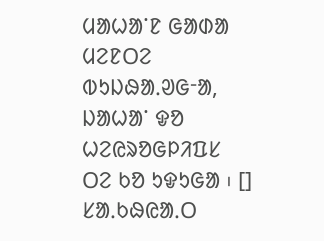ᱢᱟᱦᱟᱸᱱ ᱜᱟᱰᱟ ᱢᱮᱱᱛᱮ ᱵᱩᱡᱷᱟᱹᱣᱜᱼᱟ, ᱡᱟᱦᱟᱸ ᱫᱚ ᱦᱮᱭᱨᱚᱜᱞᱤᱯᱥ ᱛᱮ ᱠᱚ ᱩᱫᱩᱜᱟ ᱾ []
ᱥᱟᱹᱠᱷᱭᱟᱹᱛ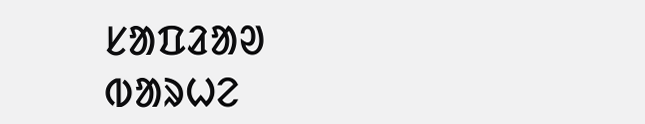ᱥᱟᱯᱲᱟᱣ
ᱵᱟᱨᱦᱮ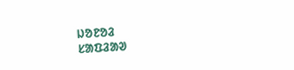ᱡᱚᱱᱚᱲ
ᱥᱟᱯᱲᱟᱣ